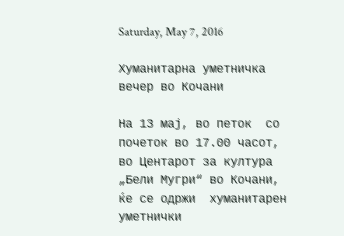Saturday, May 7, 2016

Хуманитарна уметничка вечер во Кочани

На 13 мај, во петок  со почеток во 17.00 часот, во Центарот за култура „Бели Мугри“ во Кочани, ќе се одржи  хуманитарен уметнички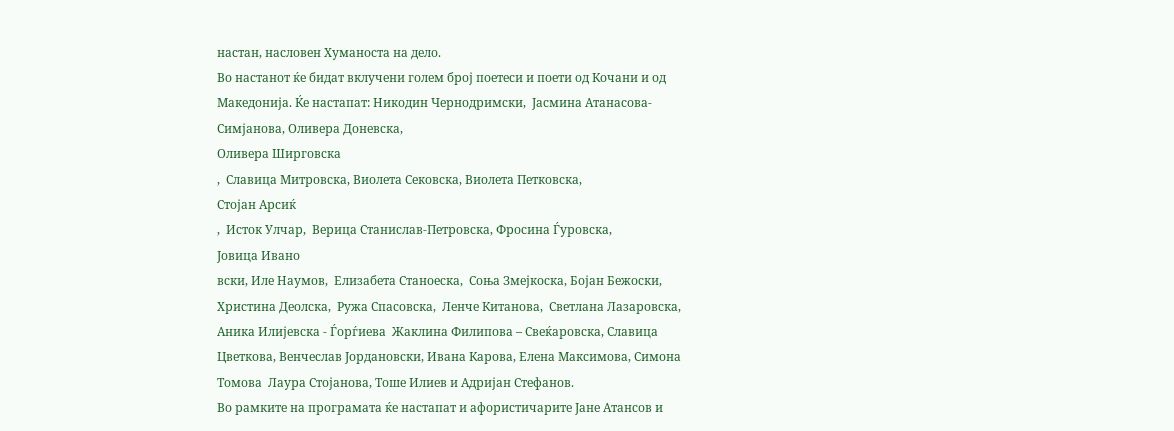настан, насловен Хуманоста на дело.
Во настанот ќе бидат вклучени голем број поетеси и поети од Кочани и од Македонија. Ќе настапат: Никодин Чернодримски,  Јасмина Атанасова- Симјанова, Оливера Доневска,
Оливера Ширговска
,  Славица Митровска, Виолета Сековска, Виолета Петковска,
Стојан Арсиќ
,  Исток Улчар,  Верица Станислав-Петровска, Фросина Ѓуровска,
Јовица Ивано
вски, Иле Наумов,  Елизабета Станоеска,  Соња Змејкоска, Бојан Бежоски,  Христина Деолска,  Ружа Спасовска,  Ленче Китанова,  Светлана Лазаровска, Аника Илијевска - Ѓорѓиева  Жаклина Филипова – Свеќаровска, Славица Цветкова, Венчеслав Јордановски, Ивана Карова, Елена Максимова, Симона Томова  Лаура Стојанова, Тоше Илиев и Адријан Стефанов.
Во рамките на програмата ќе настапат и афористичарите Јане Атансов и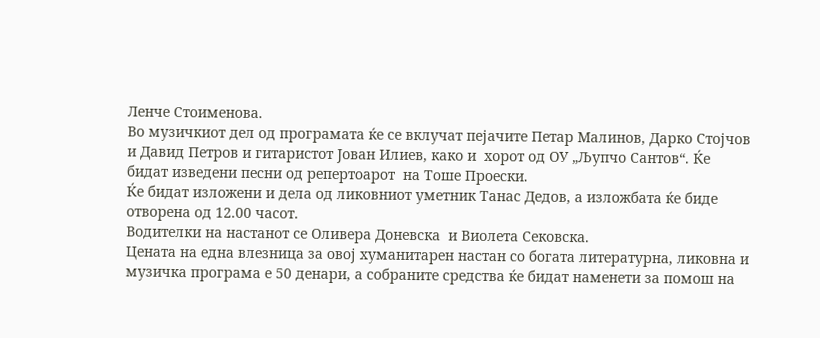Ленче Стоименова.
Во музичкиот дел од програмата ќе се вклучат пејачите Петар Малинов, Дарко Стојчов и Давид Петров и гитаристот Јован Илиев, како и  хорот од ОУ „Љупчо Сантов“. Ќе бидат изведени песни од репертоарот  на Тоше Проески.
Ќе бидат изложени и дела од ликовниот уметник Танас Дедов, а изложбата ќе биде отворена од 12.00 часот.
Водителки на настанот се Оливера Доневска  и Виолета Сековска.
Цената на една влезница за овој хуманитарен настан со богата литературна, ликовна и музичка програма е 50 денари, а собраните средства ќе бидат наменети за помош на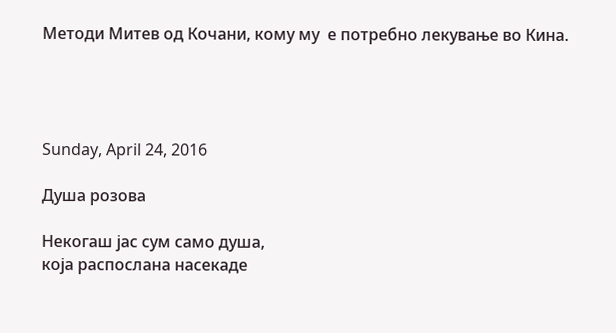Методи Митев од Кочани, кому му  е потребно лекување во Кина.




Sunday, April 24, 2016

Душа розова

Некогаш јас сум само душа,
која распослана насекаде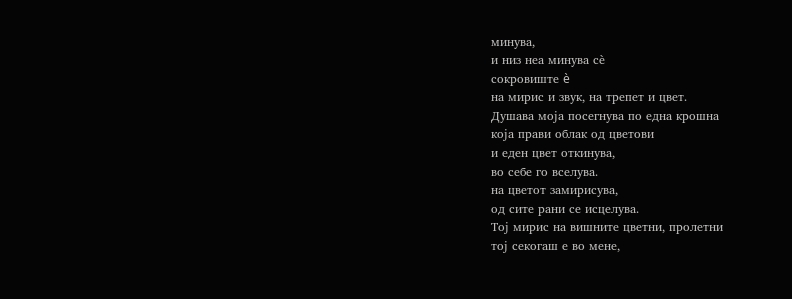минува,
и низ неа минува сè
сокровиште è
на мирис и звук, на трепет и цвет.
Душава моја посегнува по една крошна
која прави облак од цветови
и еден цвет откинува,
во себе го вселува.
на цветот замирисува,
од сите рани се исцелува.
Тој мирис на вишните цветни, пролетни
тој секогаш е во мене,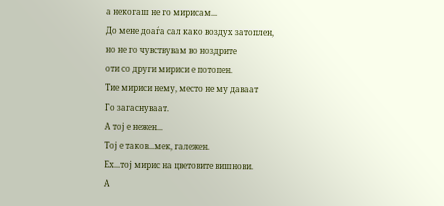а некогаш не го мирисам...
До мене доаѓа сал како воздух затоплен,
но не го чувствувам во ноздрите
оти со други мириси е потопен.
Тие мириси нему, место не му даваат
Го загаснуваат.
А тој е нежен...
Тој е таков...мек, галежен.
Ех...тој мирис на цветовите вишнови.
А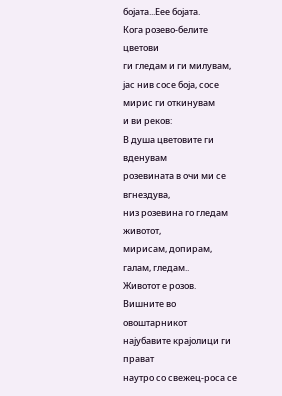бојата...Еее бојата.
Кога розево-белите цветови
ги гледам и ги милувам,
јас нив сосе боја, сосе мирис ги откинувам
и ви реков:
В душа цветовите ги вденувам
розевината в очи ми се вгнездува,
низ розевина го гледам животот,
мирисам, допирам, галам, гледам..
Животот е розов.
Вишните во овоштарникот
најубавите крајолици ги прават
наутро со свежец-роса се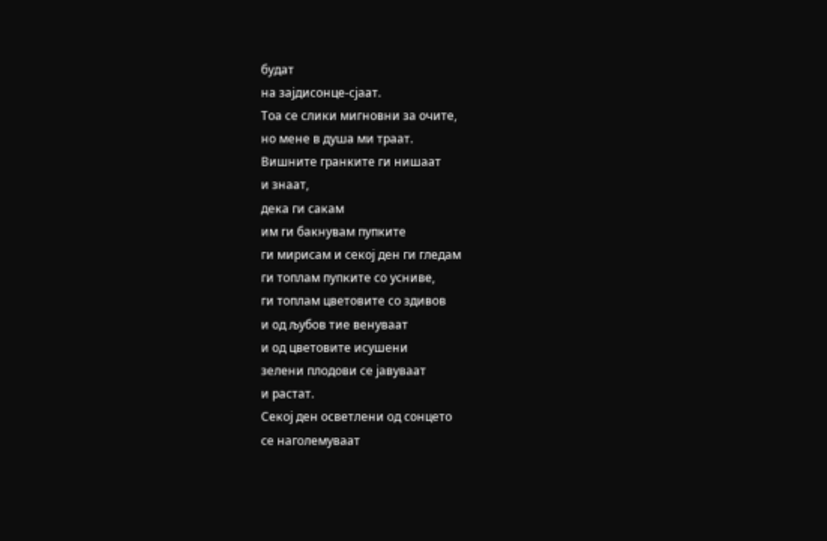будат
на зајдисонце-сјаат.
Тоа се слики мигновни за очите,
но мене в душа ми траат.
Вишните гранките ги нишаат
и знаат,
дека ги сакам
им ги бакнувам пупките
ги мирисам и секој ден ги гледам
ги топлам пупките со усниве,
ги топлам цветовите со здивов
и од љубов тие венуваат
и од цветовите исушени
зелени плодови се јавуваат
и растат.
Секој ден осветлени од сонцето
се наголемуваат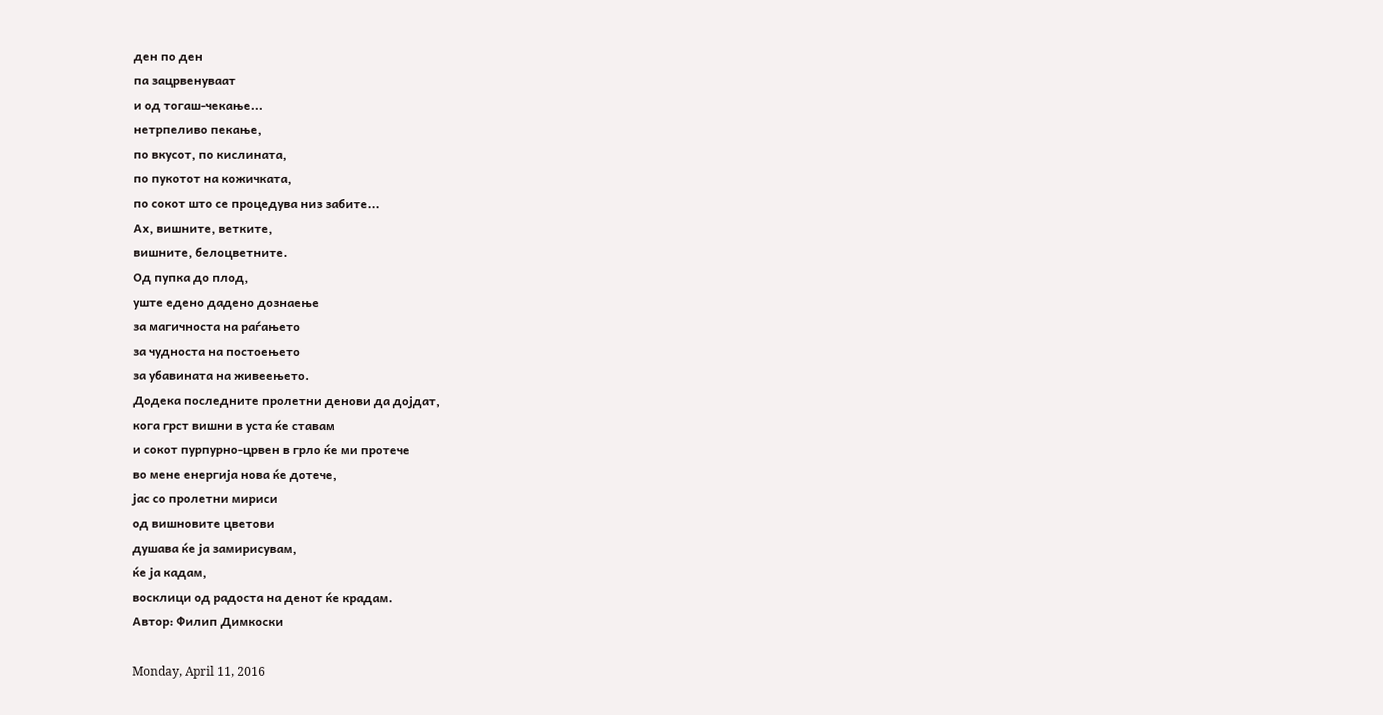ден по ден
па зацрвенуваат
и од тогаш-чекање...
нетрпеливо пекање,
по вкусот, по кислината,
по пукотот на кожичката,
по сокот што се процедува низ забите...
Ах, вишните, ветките,
вишните, белоцветните.
Од пупка до плод,
уште едено дадено дознаење
за магичноста на раѓањето
за чудноста на постоењето
за убавината на живеењето.
Додека последните пролетни денови да дојдат,
кога грст вишни в уста ќе ставам
и сокот пурпурно-црвен в грло ќе ми протече
во мене енергија нова ќе дотече,
јас со пролетни мириси
од вишновите цветови
душава ќе ја замирисувам,
ќе ја кадам,
восклици од радоста на денот ќе крадам.
Автор: Филип Димкоски

Monday, April 11, 2016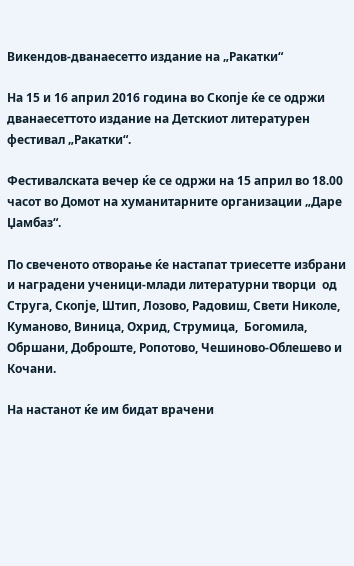Викендов-дванаесетто издание на „Ракатки“

На 15 и 16 април 2016 година во Скопје ќе се одржи дванаесеттото издание на Детскиот литературен фестивал „Ракатки“.

Фестивалската вечер ќе се одржи на 15 април во 18.00 часот во Домот на хуманитарните организации „Даре Џамбаз“.

По свеченото отворање ќе настапат триесетте избрани и наградени ученици-млади литературни творци  од Струга, Скопје, Штип, Лозово, Радовиш, Свети Николе, Куманово, Виница, Охрид, Струмица,  Богомила, Обршани, Доброште, Ропотово, Чешиново-Облешево и Кочани.

На настанот ќе им бидат врачени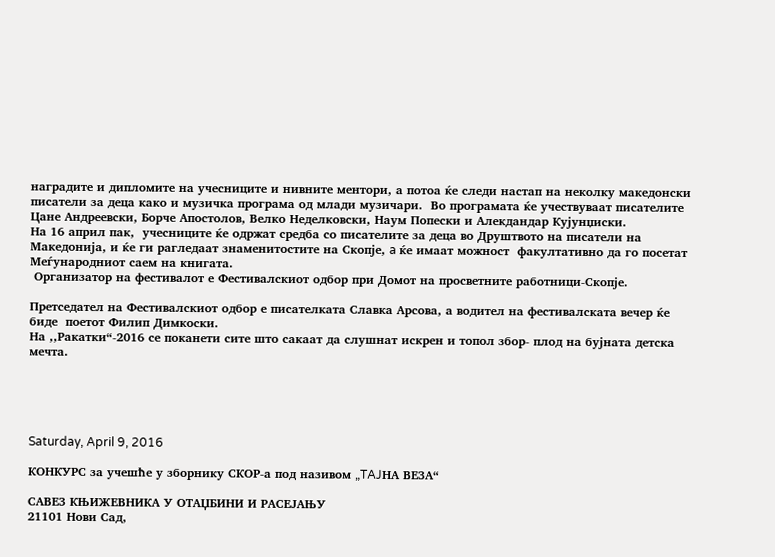наградите и дипломите на учесниците и нивните ментори, а потоа ќе следи настап на неколку македонски писатели за деца како и музичка програма од млади музичари.  Во програмата ќе учествуваат писателите Цане Андреевски, Борче Апостолов, Велко Неделковски, Наум Попески и Алекдандар Кујунџиски.
На 16 април пак,  учесниците ќе одржат средба со писателите за деца во Друштвото на писатели на Македонија, и ќе ги рагледаат знаменитостите на Скопје, a ќе имаат можност  факултативно да го посетат Меѓународниот саем на книгата.
 Организатор на фестивалот е Фестивалскиот одбор при Домот на просветните работници-Скопје.

Претседател на Фестивалскиот одбор е писателката Славка Арсова, а водител на фестивалската вечер ќе биде  поетот Филип Димкоски.
На ,,Ракатки“-2016 се поканети сите што сакаат да слушнат искрен и топол збор- плод на бујната детска мечта.





Saturday, April 9, 2016

КОНКУРС за учешће у зборнику СКОР-а под називом „TAJНА ВЕЗА“

САВЕЗ КЊИЖЕВНИКА У ОТАЏБИНИ И РАСЕЈАЊУ
21101 Нови Сад,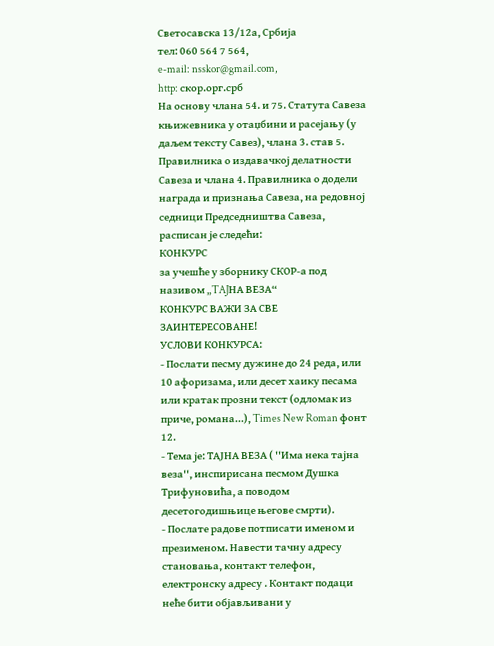Светосавска 13/12а, Србија
тел: 060 564 7 564,
e-mail: nsskor@gmail.com,
http: скор.орг.срб
На основу члана 54. и 75. Статута Савеза књижевника у отаџбини и расејању (у даљем тексту Савез), члана 3. став 5. Правилника о издавачкој делатности Савеза и члана 4. Правилника о додели награда и признања Савеза, на редовној седници Председништва Савеза, расписан је следећи:
КОНКУРС
за учешће у зборнику СКОР-а под називом „TAJНА ВЕЗА“
КОНКУРС ВАЖИ ЗА СВЕ ЗАИНТЕРЕСОВАНЕ!
УСЛОВИ КОНКУРСА:
- Послати песму дужине до 24 реда, или 10 афоризама, или десет хаику песама или кратак прозни текст (одломак из приче, романа...), Times New Roman фонт 12.
- Тема је: ТАЈНА ВЕЗА ( ''Има нека тајна веза'', инспирисана песмом Душка Трифуновића, а поводом десетогодишњице његове смрти).
- Послате радове потписати именом и презименом. Навести тачну адресу становања, контакт телефон, електронску адресу . Контакт подаци неће бити објављивани у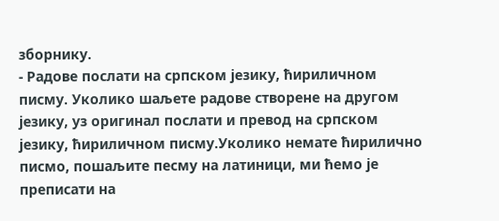зборнику.
- Радове послати на српском језику, ћириличном писму. Уколико шаљете радове створене на другом језику, уз оригинал послати и превод на српском језику, ћириличном писму.Уколико немате ћирилично писмо, пошаљите песму на латиници, ми ћемо је преписати на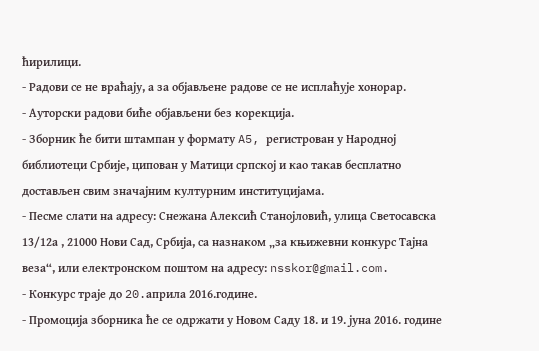ћирилици.
- Радови се не враћају, а за објављене радове се не исплаћује хонорар.
- Ауторски радови биће објављени без корекција.
- Зборник ће бити штампан у формату A5, регистрован у Народној библиотеци Србије, ципован у Матици српској и као такав бесплатно достављен свим значајним културним институцијама.
- Песме слати на адресу: Снежана Алексић Станојловић, улица Светосавска 13/12а , 21000 Нови Сад, Србија, са назнаком „за књижевни конкурс Тајна веза“, или електронском поштом на адресу: nsskor@gmail.com.
- Конкурс траје до 20.aприла 2016.године.
- Промоција зборника ће се одржати у Новом Саду 18. и 19. јуна 2016. године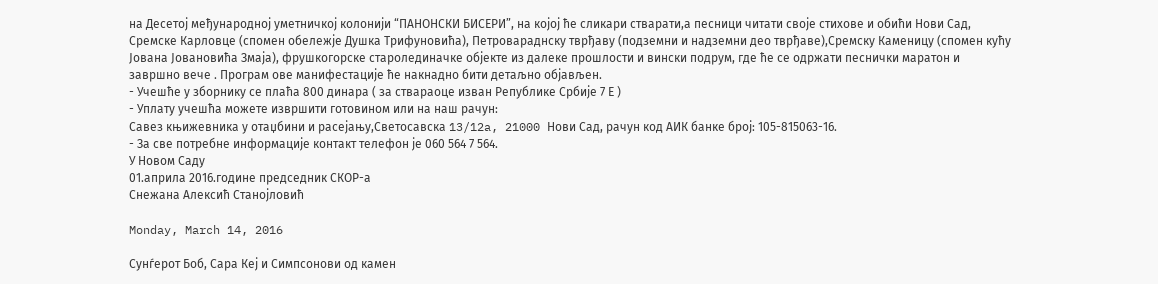на Десетој међународној уметничкој колонији “ПАНОНСКИ БИСЕРИ”, на којој ће сликари стварати,а песници читати своје стихове и обићи Нови Сад, Сремске Карловце (спомен обележје Душка Трифуновића), Петровараднску тврђаву (подземни и надземни део тврђаве),Сремску Каменицу (спомен кућу Јована Јовановића Змаја), фрушкогорске старолединачке објекте из далеке прошлости и вински подрум, где ће се одржати песнички маратон и завршно вече . Програм ове манифестације ће накнадно бити детаљно објављен.
- Учешће у зборнику се плаћа 800 динара ( за ствараоце изван Републике Србије 7 Е )
- Уплату учешћа можете извршити готовином или на наш рачун:
Савез књижевника у отаџбини и расејању,Светосавска 13/12a, 21000 Нови Сад, рачун код АИК банке број: 105-815063-16.
- За све потребне информације контакт телефон је 060 564 7 564.
У Новом Саду
01.априла 2016.године председник СКОР-а
Снежана Алексић Станојловић

Monday, March 14, 2016

Сунѓерот Боб, Сара Кеј и Симпсонови од камен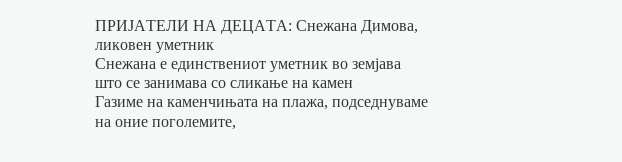ПРИЈАТЕЛИ НА ДЕЦАТА: Снежана Димова, ликовен уметник
Снежана е единствениот уметник во земјава што се занимава со сликање на камен
Газиме на каменчињата на плажа, подседнуваме на оние поголемите,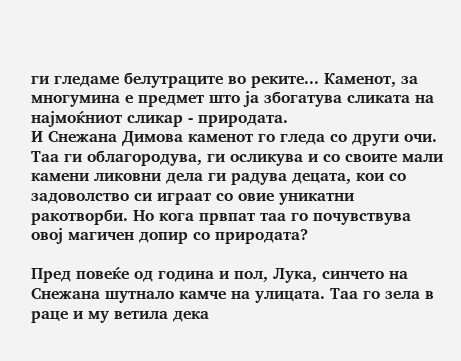ги гледаме белутраците во реките... Каменот, за многумина е предмет што ја збогатува сликата на најмоќниот сликар - природата.
И Снежана Димова каменот го гледа со други очи. Таа ги облагородува, ги осликува и со своите мали камени ликовни дела ги радува децата, кои со задоволство си играат со овие уникатни ракотворби. Но кога првпат таа го почувствува овој магичен допир со природата?

Пред повеќе од година и пол, Лука, синчето на Снежана шутнало камче на улицата. Таа го зела в раце и му ветила дека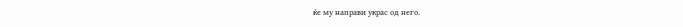ќе му направи украс од него.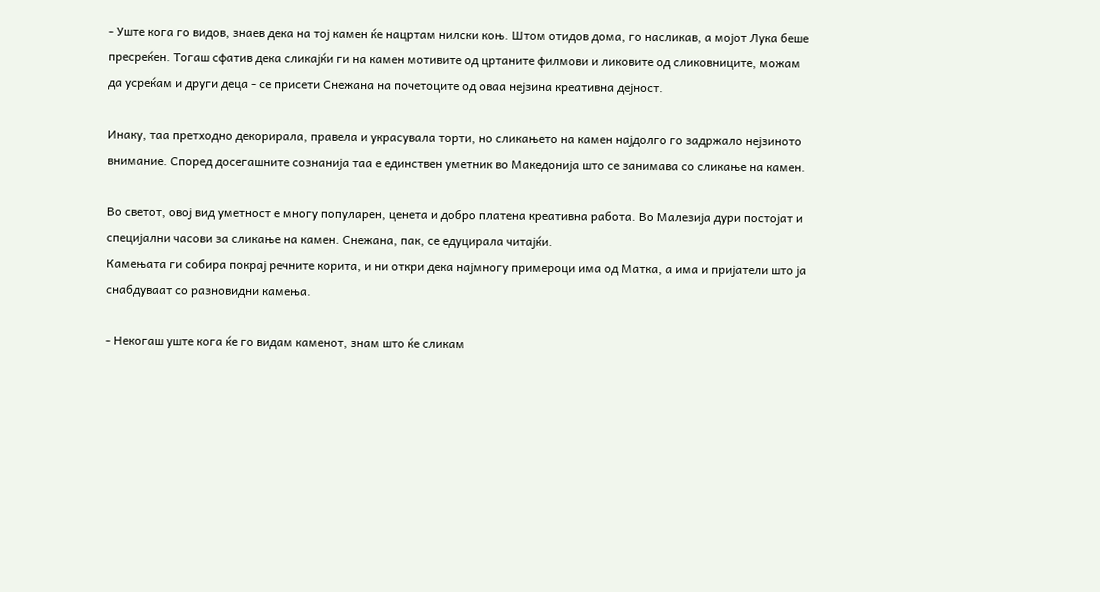- Уште кога го видов, знаев дека на тој камен ќе нацртам нилски коњ. Штом отидов дома, го насликав, а мојот Лука беше пресреќен. Тогаш сфатив дека сликајќи ги на камен мотивите од цртаните филмови и ликовите од сликовниците, можам да усреќам и други деца - се присети Снежана на почетоците од оваа нејзина креативна дејност.

Инаку, таа претходно декорирала, правела и украсувала торти, но сликањето на камен најдолго го задржало нејзиното внимание. Според досегашните сознанија таа е единствен уметник во Македонија што се занимава со сликање на камен.

Во светот, овој вид уметност е многу популарен, ценета и добро платена креативна работа. Во Малезија дури постојат и специјални часови за сликање на камен. Снежана, пак, се едуцирала читајќи.
Камењата ги собира покрај речните корита, и ни откри дека најмногу примероци има од Матка, а има и пријатели што ја снабдуваат со разновидни камења.

- Некогаш уште кога ќе го видам каменот, знам што ќе сликам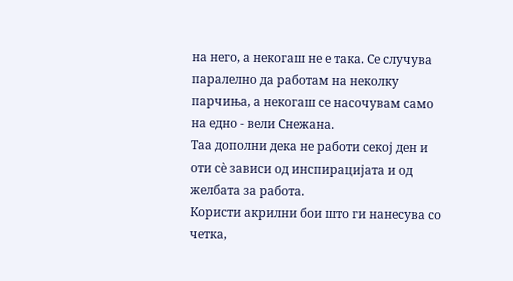на него, а некогаш не е така. Се случува паралелно да работам на неколку парчиња, а некогаш се насочувам само на едно - вели Снежана.
Таа дополни дека не работи секој ден и оти сѐ зависи од инспирацијата и од желбата за работа.
Користи акрилни бои што ги нанесува со четка,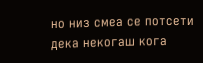но низ смеа се потсети дека некогаш кога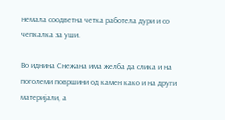немала соодветна четка работела дури и со чепкалка за уши.

Во иднина Снежана има желба да слика и на поголеми површини од камен како и на други материјали, а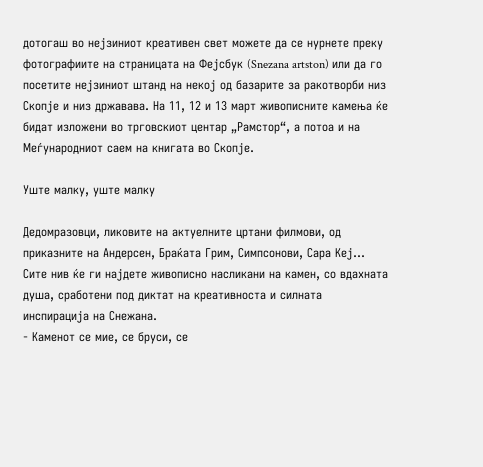дотогаш во нејзиниот креативен свет можете да се нурнете преку фотографиите на страницата на Фејсбук (Snezana artston) или да го посетите нејзиниот штанд на некој од базарите за ракотворби низ Скопје и низ државава. На 11, 12 и 13 март живописните камења ќе бидат изложени во трговскиот центар „Рамстор“, а потоа и на Меѓународниот саем на книгата во Скопје.

Уште малку, уште малку

Дедомразовци, ликовите на актуелните цртани филмови, од приказните на Андерсен, Браќата Грим, Симпсонови, Сара Кеј... Сите нив ќе ги најдете живописно насликани на камен, со вдахната душа, сработени под диктат на креативноста и силната инспирација на Снежана.
- Каменот се мие, се бруси, се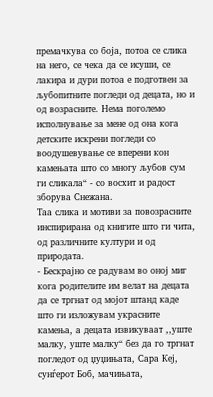премачкува со боја, потоа се слика на него, се чека да се исуши, се лакира и дури потоа е подготвен за љубопитните погледи од децата, но и од возрасните. Нема поголемо исполнување за мене од она кога детските искрени погледи со воодушевување се вперени кон камењата што со многу љубов сум ги сликала“ - со восхит и радост зборува Снежана.
Таа слика и мотиви за повозрасните инспирирана од книгите што ги чита, од различните култури и од природата.
- Бескрајно се радувам во оној миг кога родителите им велат на децата да се тргнат од мојот штанд каде што ги изложувам украсните камења, а децата извикуваат ,,уште малку, уште малку“ без да го тргнат погледот од џуџињата, Сара Кеј, сунѓерот Боб, мачињата,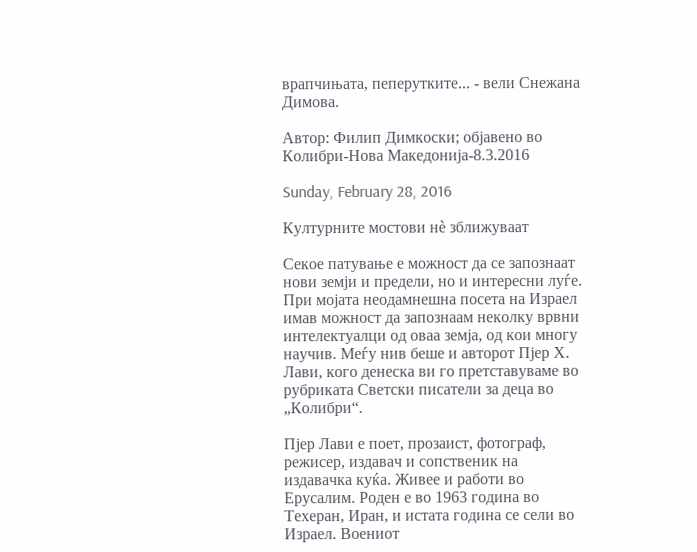врапчињата, пеперутките... - вели Снежана Димова.

Автор: Филип Димкоски; објавено во Колибри-Нова Македонија-8.3.2016

Sunday, February 28, 2016

Културните мостови нѐ зближуваат

Секое патување е можност да се запознаат нови земји и предели, но и интересни луѓе. При мојата неодамнешна посета на Израел имав можност да запознаам неколку врвни интелектуалци од оваа земја, од кои многу научив. Меѓу нив беше и авторот Пјер Х. Лави, кого денеска ви го претставуваме во рубриката Светски писатели за деца во „Колибри“.

Пјер Лави е поет, прозаист, фотограф, режисер, издавач и сопственик на издавачка куќа. Живее и работи во Ерусалим. Роден е во 1963 година во Техеран, Иран, и истата година се сели во Израел. Воениот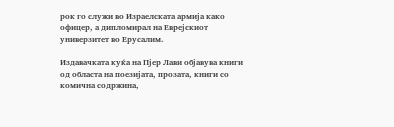рок го служи во Израелската армија како офицер, а дипломирал на Еврејскиот универзитет во Ерусалим.

Издавачката куќа на Пјер Лави објавува книги од областа на поезијата, прозата, книги со комична содржина,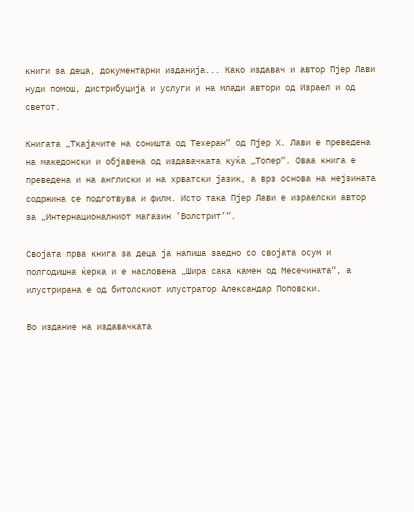книги за деца, документарни изданија... Како издавач и автор Пјер Лави нуди помош, дистрибуција и услуги и на млади автори од Израел и од светот.

Книгата „Ткајачите на соништа од Техеран“ од Пјер Х. Лави е преведена на македонски и објавена од издавачката куќа „Топер“. Оваа книга е преведена и на англиски и на хрватски јазик, а врз основа на нејзината содржина се подготвува и филм. Исто така Пјер Лави е израелски автор за „Интернационалниот магазин ’Волстрит’“.

Својата прва книга за деца ја напиша заедно со својата осум и полгодишна ќерка и е насловена „Шира сака камен од Месечината“, а илустрирана е од битолскиот илустратор Александар Поповски.

Во издание на издавачката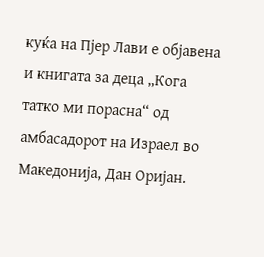куќа на Пјер Лави е објавена и книгата за деца „Кога татко ми порасна“ од амбасадорот на Израел во Македонија, Дан Оријан.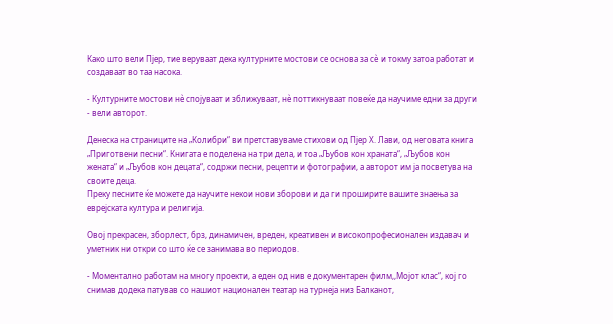Како што вели Пјер, тие веруваат дека културните мостови се основа за сè и токму затоа работат и создаваат во таа насока.

- Културните мостови нѐ спојуваат и зближуваат, нѐ поттикнуваат повеќе да научиме едни за други - вели авторот.

Денеска на страниците на „Колибри“ ви претставуваме стихови од Пјер Х. Лави, од неговата книга „Приготвени песни“. Книгата е поделена на три дела, и тоа „Љубов кон храната“, „Љубов кон жената“ и „Љубов кон децата“, содржи песни, рецепти и фотографии, а авторот им ја посветува на своите деца.
Преку песните ќе можете да научите некои нови зборови и да ги проширите вашите знаења за еврејската култура и религија.

Овој прекрасен, зборлест, брз, динамичен, вреден, креативен и високопрофесионален издавач и уметник ни откри со што ќе се занимава во периодов.

- Моментално работам на многу проекти, а еден од нив е документарен филм,,Мојот клас“, кој го снимав додека патував со нашиот национален театар на турнеја низ Балканот,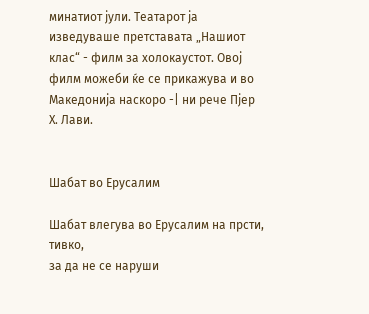минатиот jули. Театарот ја изведуваше претставата „Нашиот клас“ - филм за холокаустот. Овој филм можеби ќе се прикажува и во Македонија наскоро -| ни рече Пјер Х. Лави.


Шабат во Ерусалим

Шабат влегува во Ерусалим на прсти, тивко,
за да не се наруши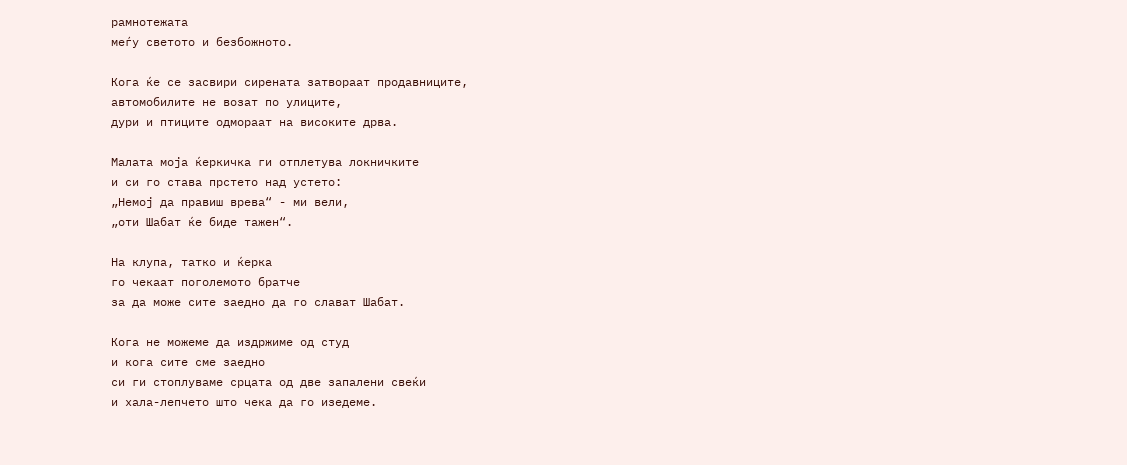рамнотежата
меѓу светото и безбожното.

Кога ќе се засвири сирената затвораат продавниците,
автомобилите не возат по улиците,
дури и птиците одмораат на високите дрва.

Малата моја ќеркичка ги отплетува локничките
и си го става прстето над устето:
„Немој да правиш врева“ - ми вели,
„оти Шабат ќе биде тажен“.

На клупа, татко и ќерка
го чекаат поголемото братче
за да може сите заедно да го слават Шабат.

Кога не можеме да издржиме од студ
и кога сите сме заедно
си ги стоплуваме срцата од две запалени свеќи
и хала-лепчето што чека да го изедеме.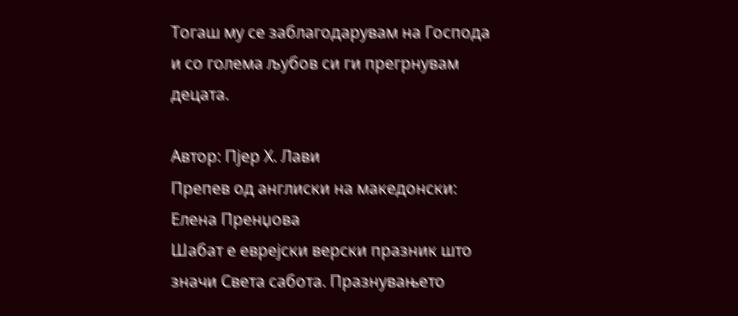Тогаш му се заблагодарувам на Господа
и со голема љубов си ги прегрнувам децата.

Автор: Пјер Х. Лави
Препев од англиски на македонски: Елена Пренџова
Шабат е еврејски верски празник што значи Света сабота. Празнувањето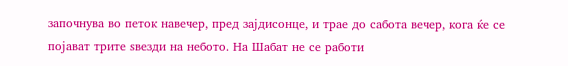започнува во петок навечер, пред зајдисонце, и трае до сабота вечер, кога ќе се појават трите ѕвезди на небото. На Шабат не се работи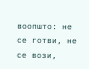воопшто: не се готви, не се вози,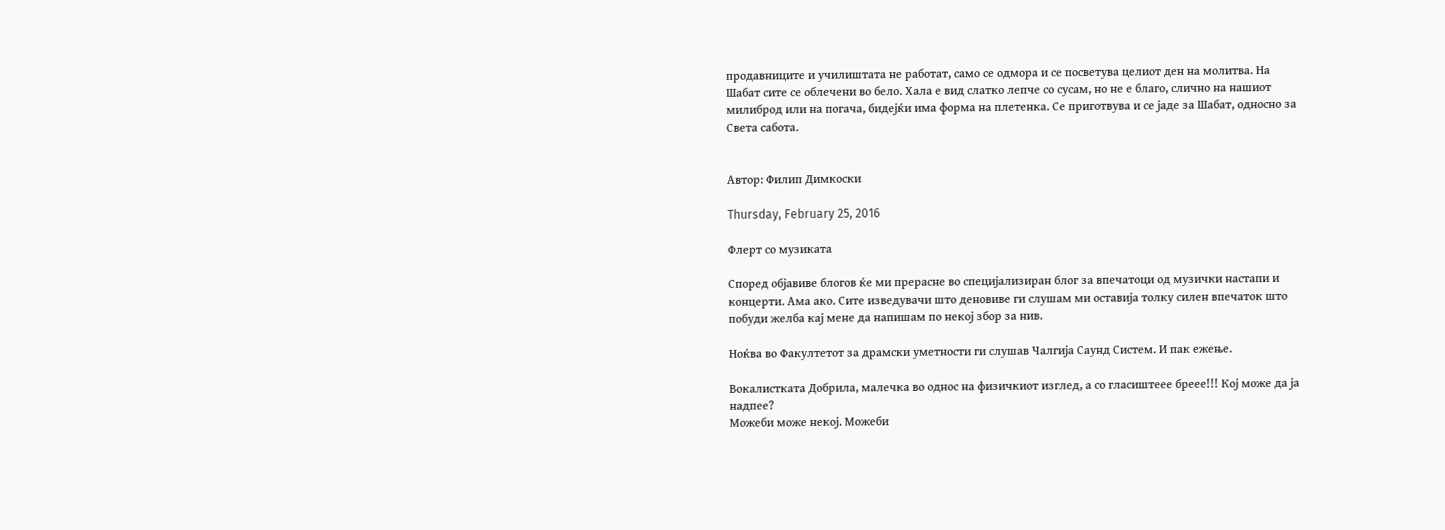продавниците и училиштата не работат, само се одмора и се посветува целиот ден на молитва. На Шабат сите се облечени во бело. Хала е вид слатко лепче со сусам, но не е благо, слично на нашиот милиброд или на погача, бидејќи има форма на плетенка. Се приготвува и се јаде за Шабат, односно за Света сабота.


Автор: Филип Димкоски

Thursday, February 25, 2016

Флерт со музиката

Според објавиве блогов ќе ми прерасне во специјализиран блог за впечатоци од музички настапи и концерти. Ама ако. Сите изведувачи што деновиве ги слушам ми оставија толку силен впечаток што побуди желба кај мене да напишам по некој збор за нив.

Ноќва во Факултетот за драмски уметности ги слушав Чалгија Саунд Систем. И пак ежење.

Вокалистката Добрила, малечка во однос на физичкиот изглед, а со гласиштеее бреее!!! Кој може да ја надпее?
Можеби може некој. Можеби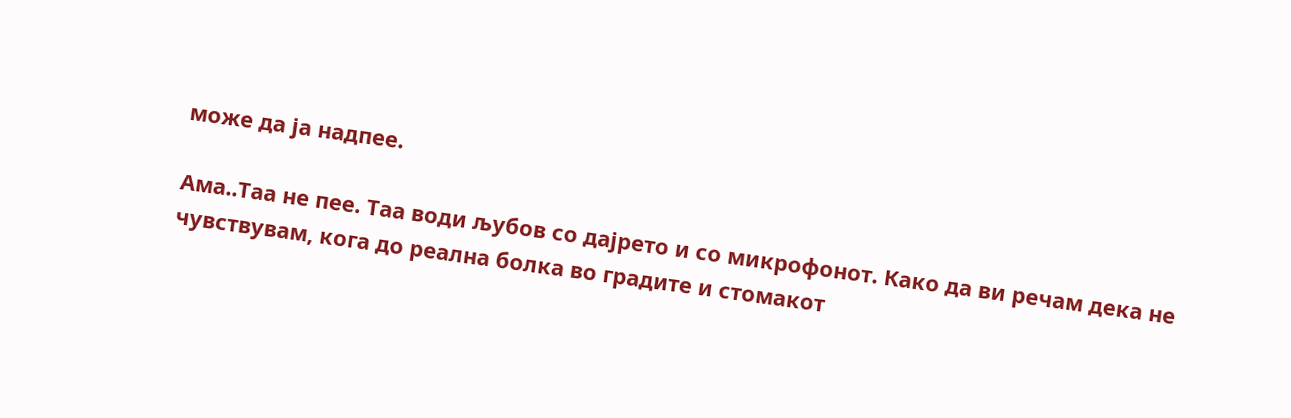може да ја надпее.

Ама..Таа не пее. Таа води љубов со дајрето и со микрофонот. Како да ви речам дека не чувствувам, кога до реална болка во градите и стомакот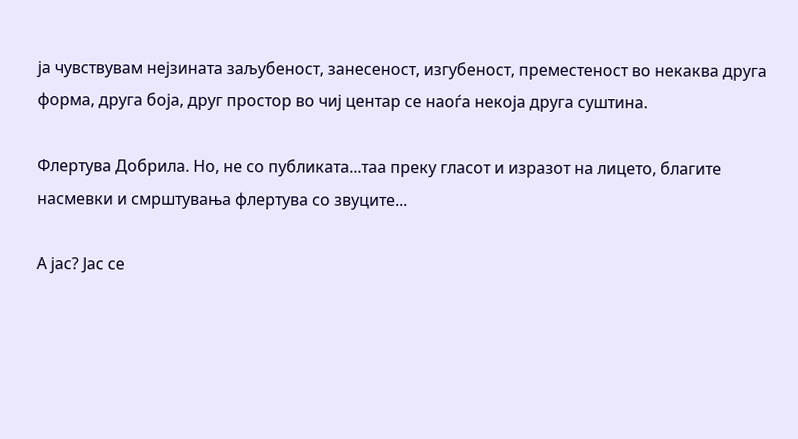ја чувствувам нејзината заљубеност, занесеност, изгубеност, преместеност во некаква друга форма, друга боја, друг простор во чиј центар се наоѓа некоја друга суштина.

Флертува Добрила. Но, не со публиката...таа преку гласот и изразот на лицето, благите насмевки и смрштувања флертува со звуците...

А јас? Јас се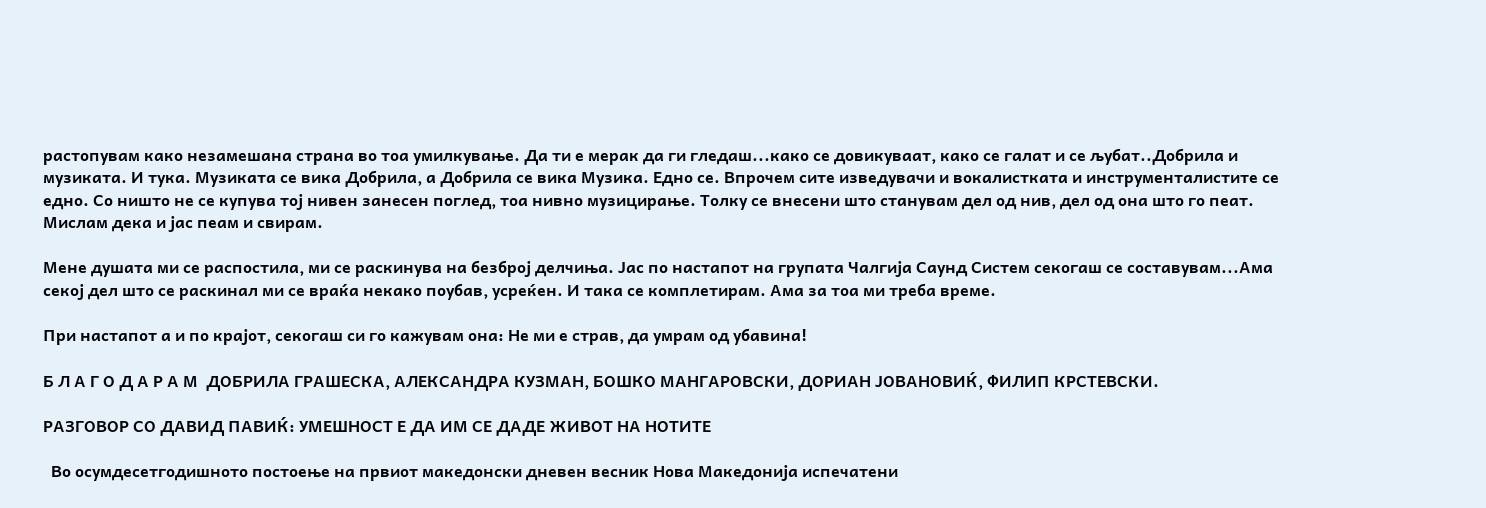растопувам како незамешана страна во тоа умилкување. Да ти е мерак да ги гледаш...како се довикуваат, како се галат и се љубат..Добрила и музиката. И тука. Музиката се вика Добрила, а Добрила се вика Музика. Едно се. Впрочем сите изведувачи и вокалистката и инструменталистите се едно. Со ништо не се купува тој нивен занесен поглед, тоа нивно музицирање. Толку се внесени што станувам дел од нив, дел од она што го пеат. Мислам дека и јас пеам и свирам.

Мене душата ми се распостила, ми се раскинува на безброј делчиња. Јас по настапот на групата Чалгија Саунд Систем секогаш се составувам...Ама секој дел што се раскинал ми се враќа некако поубав, усреќен. И така се комплетирам. Ама за тоа ми треба време.

При настапот а и по крајот, секогаш си го кажувам она: Не ми е страв, да умрам од убавина!

Б Л А Г О Д А Р А М  ДОБРИЛА ГРАШЕСКА, АЛЕКСАНДРА КУЗМАН, БОШКО МАНГАРОВСКИ, ДОРИАН ЈОВАНОВИЌ, ФИЛИП КРСТЕВСКИ.

РАЗГОВОР СО ДАВИД ПАВИЌ: УМЕШНОСТ Е ДА ИМ СЕ ДАДЕ ЖИВОТ НА НОТИТЕ

  Во осумдесетгодишното постоење на првиот македонски дневен весник Нова Македонија испечатени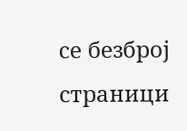се безброј страници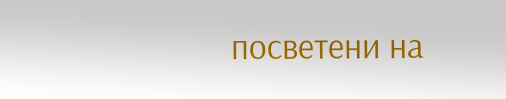посветени на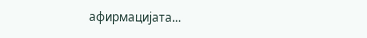афирмацијата...